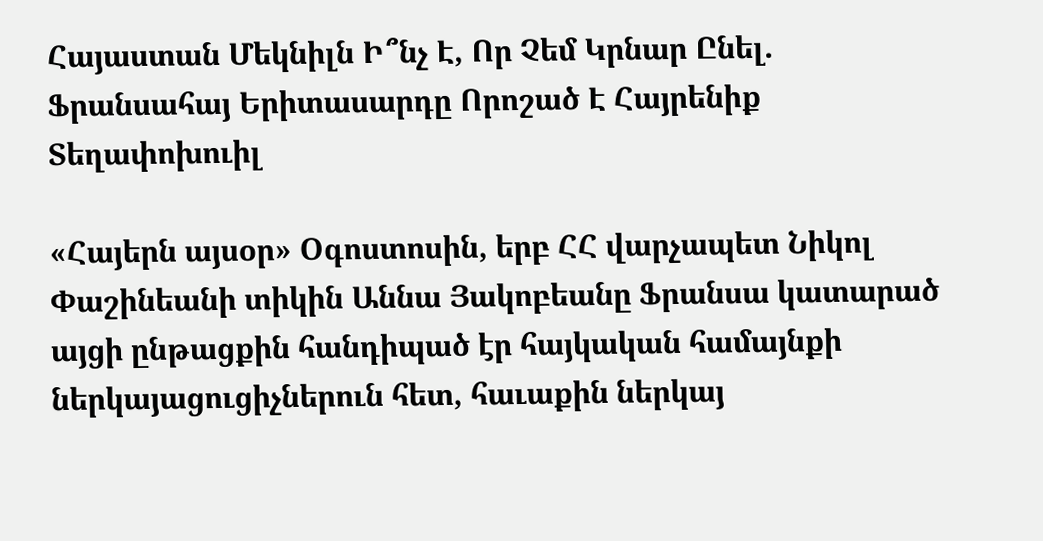Հայաստան Մեկնիլն Ի՞նչ Է, Որ Չեմ Կրնար Ընել. Ֆրանսահայ Երիտասարդը Որոշած Է Հայրենիք Տեղափոխուիլ

«Հայերն այսօր» Օգոստոսին, երբ ՀՀ վարչապետ Նիկոլ Փաշինեանի տիկին Աննա Յակոբեանը Ֆրանսա կատարած այցի ընթացքին հանդիպած էր հայկական համայնքի ներկայացուցիչներուն հետ, հաւաքին ներկայ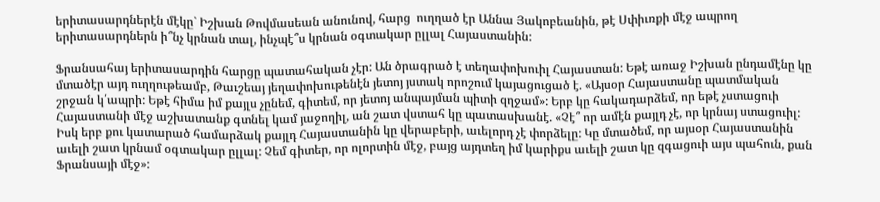երիտասարդներէն մէկը` Իշխան Թովմասեան անունով, հարց  ուղղած էր Աննա Յակոբեանին, թէ Սփիւռքի մէջ ապրող երիտասարդներն ի՞նչ կրնան տալ, ինչպէ՞ս կրնան օգտակար ըլլալ Հայաստանին:

Ֆրանսահայ երիտասարդին հարցը պատահական չէր: Ան ծրագրած է տեղափոխուիլ Հայաստան: Եթէ առաջ Իշխան ընդամէնը կը մտածէր այդ ուղղութեամբ, Թաւշեայ յեղափոխութենէն յետոյ յստակ որոշում կայացուցած է. «Այսօր Հայաստանը պատմական շրջան կ՛ապրի: Եթէ հիմա իմ քայլս չընեմ, գիտեմ, որ յետոյ անպայման պիտի զղջամ»: Երբ կը հակադարձեմ, որ եթէ չստացուի Հայաստանի մէջ աշխատանք գտնել կամ յաջողիլ, ան շատ վստահ կը պատասխանէ. «Չէ՞ որ ամէն քայլդ չէ, որ կրնայ ստացուիլ: Իսկ երբ քու կատարած համարձակ քայլդ Հայաստանին կը վերաբերի, աւելորդ չէ փորձելը: Կը մտածեմ, որ այսօր Հայաստանին աւելի շատ կրնամ օգտակար ըլլալ: Չեմ գիտեր, որ ոլորտին մէջ, բայց այդտեղ իմ կարիքս աւելի շատ կը զգացուի այս պահուն, քան Ֆրանսայի մէջ»: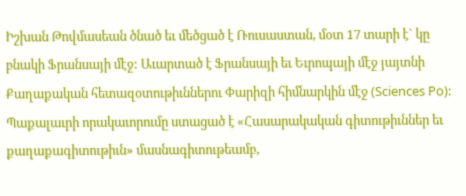Իշխան Թովմասեան ծնած եւ մեծցած է Ռուսաստան, մօտ 17 տարի է` կը բնակի Ֆրանսայի մէջ: Աւարտած է Ֆրանսայի եւ Եւրոպայի մէջ յայտնի Քաղաքական հետազօտութիւններու Փարիզի հիմնարկին մէջ (Sciences Po): Պաքալաւրի որակաւորումը ստացած է «Հասարակական գիտութիւններ եւ քաղաքագիտութիւն» մասնագիտութեամբ,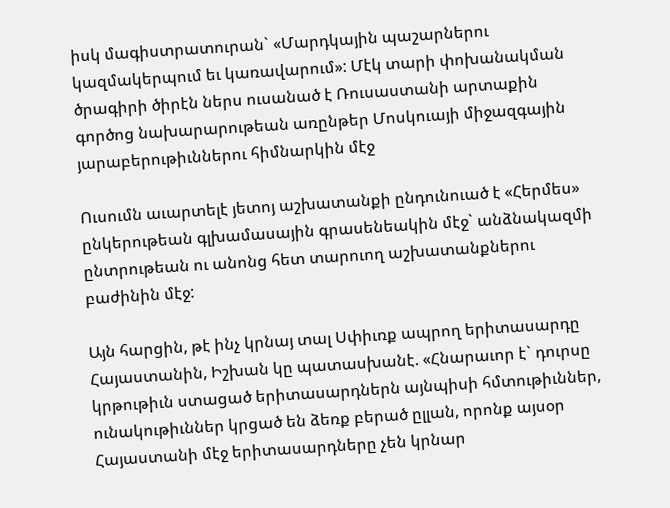իսկ մագիստրատուրան` «Մարդկային պաշարներու կազմակերպում եւ կառավարում»: Մէկ տարի փոխանակման ծրագիրի ծիրէն ներս ուսանած է Ռուսաստանի արտաքին գործոց նախարարութեան առընթեր Մոսկուայի միջազգային յարաբերութիւններու հիմնարկին մէջ

Ուսումն աւարտելէ յետոյ աշխատանքի ընդունուած է «Հերմես» ընկերութեան գլխամասային գրասենեակին մէջ` անձնակազմի ընտրութեան ու անոնց հետ տարուող աշխատանքներու բաժինին մէջ:

Այն հարցին, թէ ինչ կրնայ տալ Սփիւռք ապրող երիտասարդը Հայաստանին, Իշխան կը պատասխանէ. «Հնարաւոր է` դուրսը կրթութիւն ստացած երիտասարդներն այնպիսի հմտութիւններ, ունակութիւններ կրցած են ձեռք բերած ըլլան, որոնք այսօր Հայաստանի մէջ երիտասարդները չեն կրնար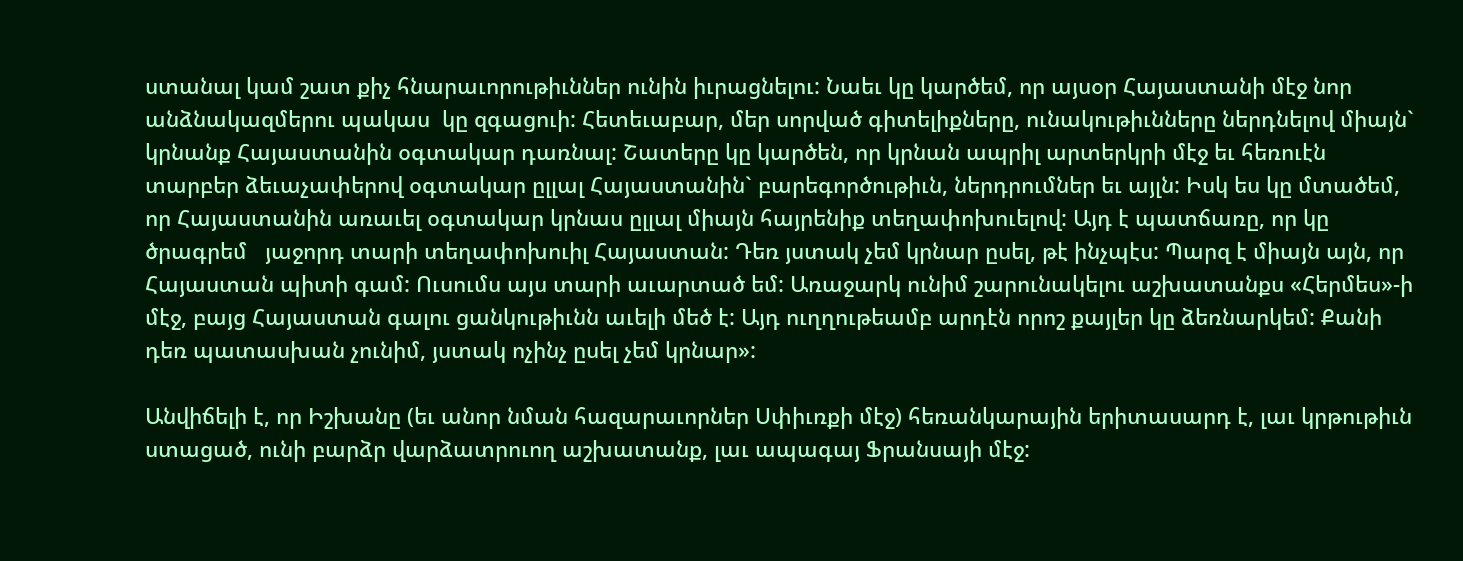ստանալ կամ շատ քիչ հնարաւորութիւններ ունին իւրացնելու: Նաեւ կը կարծեմ, որ այսօր Հայաստանի մէջ նոր անձնակազմերու պակաս  կը զգացուի: Հետեւաբար, մեր սորված գիտելիքները, ունակութիւնները ներդնելով միայն` կրնանք Հայաստանին օգտակար դառնալ: Շատերը կը կարծեն, որ կրնան ապրիլ արտերկրի մէջ եւ հեռուէն տարբեր ձեւաչափերով օգտակար ըլլալ Հայաստանին` բարեգործութիւն, ներդրումներ եւ այլն: Իսկ ես կը մտածեմ, որ Հայաստանին առաւել օգտակար կրնաս ըլլալ միայն հայրենիք տեղափոխուելով: Այդ է պատճառը, որ կը ծրագրեմ   յաջորդ տարի տեղափոխուիլ Հայաստան: Դեռ յստակ չեմ կրնար ըսել, թէ ինչպէս: Պարզ է միայն այն, որ Հայաստան պիտի գամ: Ուսումս այս տարի աւարտած եմ: Առաջարկ ունիմ շարունակելու աշխատանքս «Հերմես»-ի մէջ, բայց Հայաստան գալու ցանկութիւնն աւելի մեծ է: Այդ ուղղութեամբ արդէն որոշ քայլեր կը ձեռնարկեմ: Քանի դեռ պատասխան չունիմ, յստակ ոչինչ ըսել չեմ կրնար»:

Անվիճելի է, որ Իշխանը (եւ անոր նման հազարաւորներ Սփիւռքի մէջ) հեռանկարային երիտասարդ է, լաւ կրթութիւն  ստացած, ունի բարձր վարձատրուող աշխատանք, լաւ ապագայ Ֆրանսայի մէջ: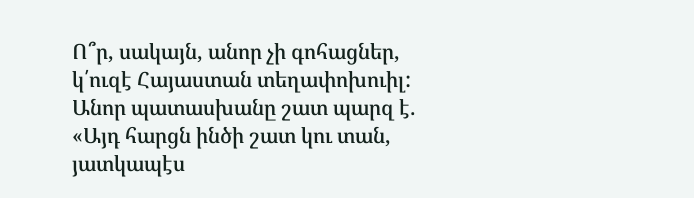Ո՞ր, սակայն, անոր չի գոհացներ, կ՛ուզէ Հայաստան տեղափոխուիլ: Անոր պատասխանը շատ պարզ է. «Այդ հարցն ինծի շատ կու տան, յատկապէս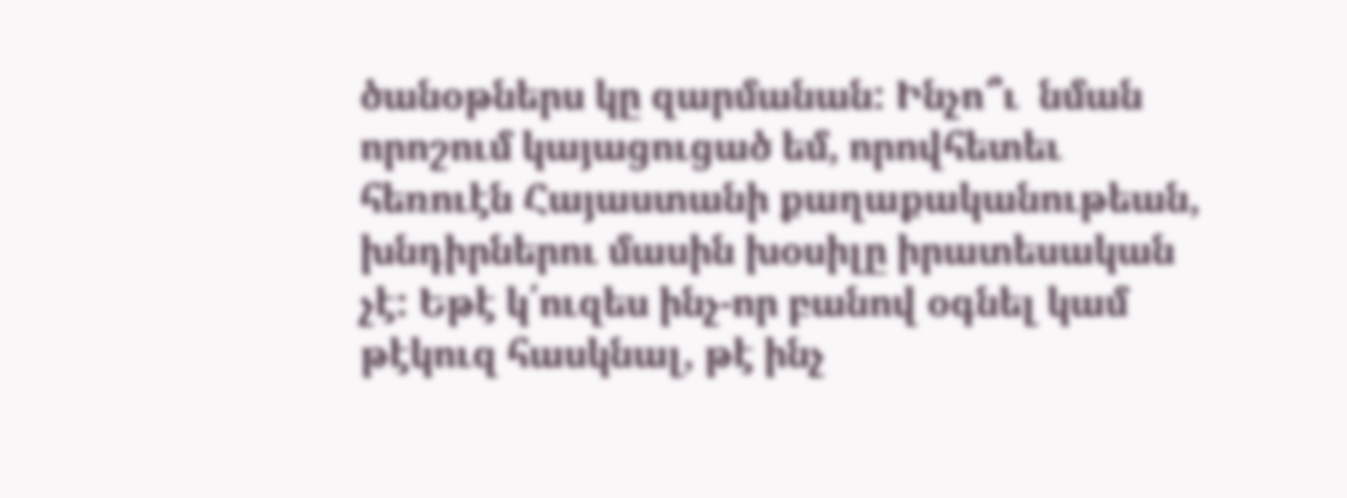ծանօթներս կը զարմանան: Ինչո՞ւ  նման որոշում կայացուցած եմ, որովհետեւ հեռուէն Հայաստանի քաղաքականութեան, խնդիրներու մասին խօսիլը իրատեսական չէ: Եթէ կ՛ուզես ինչ-որ բանով օգնել կամ թէկուզ հասկնալ, թէ ինչ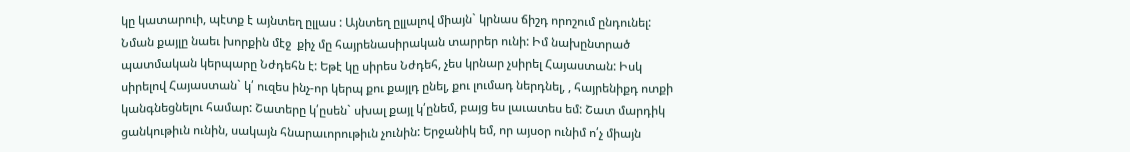կը կատարուի, պէտք է այնտեղ ըլլաս : Այնտեղ ըլլալով միայն` կրնաս ճիշդ որոշում ընդունել: Նման քայլը նաեւ խորքին մէջ  քիչ մը հայրենասիրական տարրեր ունի: Իմ նախընտրած պատմական կերպարը Նժդեհն է: Եթէ կը սիրես Նժդեհ, չես կրնար չսիրել Հայաստան: Իսկ սիրելով Հայաստան` կ՛ ուզես ինչ-որ կերպ քու քայլդ ընել, քու լումադ ներդնել, , հայրենիքդ ոտքի կանգնեցնելու համար: Շատերը կ՛ըսեն` սխալ քայլ կ՛ընեմ, բայց ես լաւատես եմ: Շատ մարդիկ ցանկութիւն ունին, սակայն հնարաւորութիւն չունին: Երջանիկ եմ, որ այսօր ունիմ ո՛չ միայն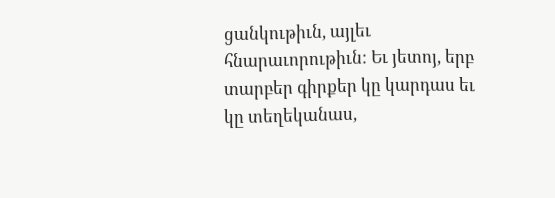ցանկութիւն, այլեւ հնարաւորութիւն: Եւ յետոյ, երբ տարբեր գիրքեր կը կարդաս եւ կը տեղեկանաս,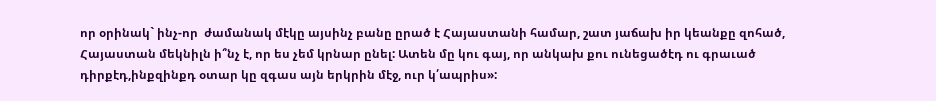որ օրինակ` ինչ-որ  ժամանակ մէկը այսինչ բանը ըրած է Հայաստանի համար, շատ յաճախ իր կեանքը զոհած, Հայաստան մեկնիլն ի՞նչ է, որ ես չեմ կրնար ընել: Ատեն մը կու գայ, որ անկախ քու ունեցածէդ ու գրաւած դիրքէդ,ինքզինքդ օտար կը զգաս այն երկրին մէջ, ուր կ՛ապրիս»: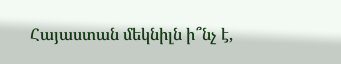Հայաստան մեկնիլն ի՞նչ է,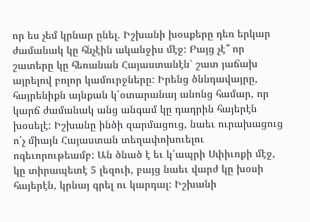որ ես չեմ կրնար ընել. Իշխանի խօսքերը դեռ երկար ժամանակ կը հնչէին ականջիս մէջ: Բայց չէ՞ որ շատերը կը հեռանան Հայաստանէն` շատ յաճախ այրելով բոլոր կամուրջները: Իրենց ծննդավայրը, հայրենիքն այնքան կ՛օտարանայ անոնց համար, որ կարճ ժամանակ անց անգամ կը դադրին հայերէն խօսելէ: Իշխանը ինծի զարմացուց, նաեւ ուրախացուց ո՛չ միայն Հայաստան տեղափոխուելու ոգեւորութեամբ: Ան ծնած է եւ կ՛ապրի Սփիւռքի մէջ, կը տիրապետէ 5 լեզուի, բայց նաեւ վարժ կը խօսի հայերէն, կրնայ գրել ու կարդալ: Իշխանի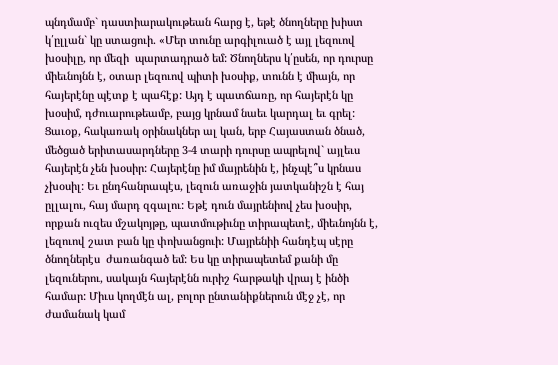պնդմամբ` դաստիարակութեան հարց է, եթէ ծնողները խիստ կ՛ըլլան` կը ստացուի. «Մեր տունը արգիլուած է այլ լեզուով խօսիլը, որ մեզի  պարտադրած եմ: Ծնողներս կ՛ըսեն, որ դուրսը միեւնոյնն է, օտար լեզուով պիտի խօսիք, տունն է միայն, որ հայերէնը պէտք է պահէք: Այդ է պատճառը, որ հայերէն կը խօսիմ, դժուարութեամբ, բայց կրնամ նաեւ կարդալ եւ գրել: Ցաւօք, հակառակ օրինակներ ալ կան, երբ Հայաստան ծնած, մեծցած երիտասարդները 3-4 տարի դուրսը ապրելով` այլեւս հայերէն չեն խօսիր: Հայերէնը իմ մայրենին է, ինչպէ՞ս կրնաս չխօսիլ: Եւ ընդհանրապէս, լեզուն առաջին յատկանիշն է հայ ըլլալու, հայ մարդ զգալու: Եթէ դուն մայրենիով չես խօսիր, որքան ուզես մշակոյթը, պատմութիւնը տիրապետէ, միեւնոյնն է, լեզուով շատ բան կը փոխանցուի: Մայրենիի հանդէպ սէրը ծնողներէս  ժառանգած եմ: Ես կը տիրապետեմ քանի մը լեզուներու, սակայն հայերէնն ուրիշ հարթակի վրայ է ինծի համար: Միւս կողմէն ալ, բոլոր ընտանիքներուն մէջ չէ, որ ժամանակ կամ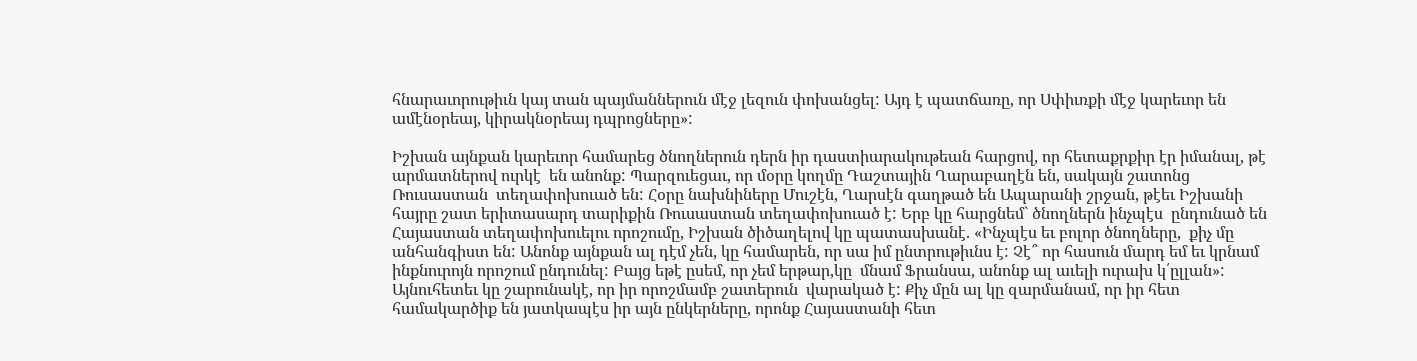հնարաւորութիւն կայ տան պայմաններուն մէջ լեզուն փոխանցել: Այդ է պատճառը, որ Սփիւռքի մէջ կարեւոր են ամէնօրեայ, կիրակնօրեայ դպրոցները»:

Իշխան այնքան կարեւոր համարեց ծնողներուն դերն իր դաստիարակութեան հարցով, որ հետաքրքիր էր իմանալ, թէ արմատներով ուրկէ  են անոնք: Պարզուեցաւ, որ մօրը կողմը Դաշտային Ղարաբաղէն են, սակայն շատոնց Ռուսաստան  տեղափոխուած են: Հօրը նախնիները Մուշէն, Ղարսէն գաղթած են Ապարանի շրջան, թէեւ Իշխանի հայրը շատ երիտասարդ տարիքին Ռուսաստան տեղափոխուած է: Երբ կը հարցնեմ` ծնողներն ինչպէս  ընդունած են Հայաստան տեղափոխուելու որոշումը, Իշխան ծիծաղելով կը պատասխանէ. «Ինչպէս եւ բոլոր ծնողները,  քիչ մը անհանգիստ են: Անոնք այնքան ալ դէմ չեն, կը համարեն, որ սա իմ ընտրութիւնս է: Չէ՞ որ հասուն մարդ եմ եւ կրնամ ինքնուրոյն որոշում ընդունել: Բայց եթէ ըսեմ, որ չեմ երթար,կը  մնամ Ֆրանսա, անոնք ալ աւելի ուրախ կ՛ըլլան»: Այնուհետեւ կը շարունակէ, որ իր որոշմամբ շատերուն  վարակած է: Քիչ մըն ալ կը զարմանամ, որ իր հետ համակարծիք են յատկապէս իր այն ընկերները, որոնք Հայաստանի հետ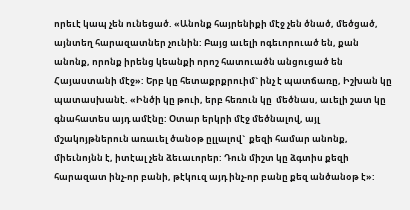որեւէ կապ չեն ունեցած. «Անոնք հայրենիքի մէջ չեն ծնած, մեծցած, այնտեղ հարազատներ չունին: Բայց աւելի ոգեւորուած են, քան անոնք, որոնք իրենց կեանքի որոշ հատուածն անցուցած են Հայաստանի մէջ»: Երբ կը հետաքրքրուիմ` ինչ է պատճառը, Իշխան կը պատասխանէ. «Ինծի կը թուի, երբ հեռուն կը  մեծնաս, աւելի շատ կը գնահատես այդ ամէնը: Օտար երկրի մէջ մեծնալով, այլ մշակոյթներուն առաւել ծանօթ ըլլալով`  քեզի համար անոնք, միեւնոյնն է, իտէալ չեն ձեւաւորեր: Դուն միշտ կը ձգտիս քեզի հարազատ ինչ-որ բանի, թէկուզ այդ ինչ-որ բանը քեզ անծանօթ է»: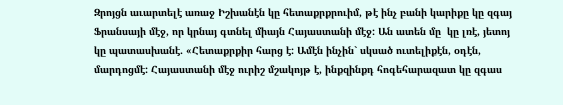Զրոյցն աւարտելէ առաջ Իշխանէն կը հետաքրքրուիմ, թէ ինչ բանի կարիքը կը զգայ  Ֆրանսայի մէջ, որ կրնայ գտնել միայն Հայաստանի մէջ: Ան ատեն մը  կը լռէ, յետոյ կը պատասխանէ. «Հետաքրքիր հարց է: Ամէն ինչին` սկսած ուտելիքէն, օդէն, մարդոցմէ: Հայաստանի մէջ ուրիշ մշակոյթ է, ինքզինքդ հոգեհարազատ կը զգաս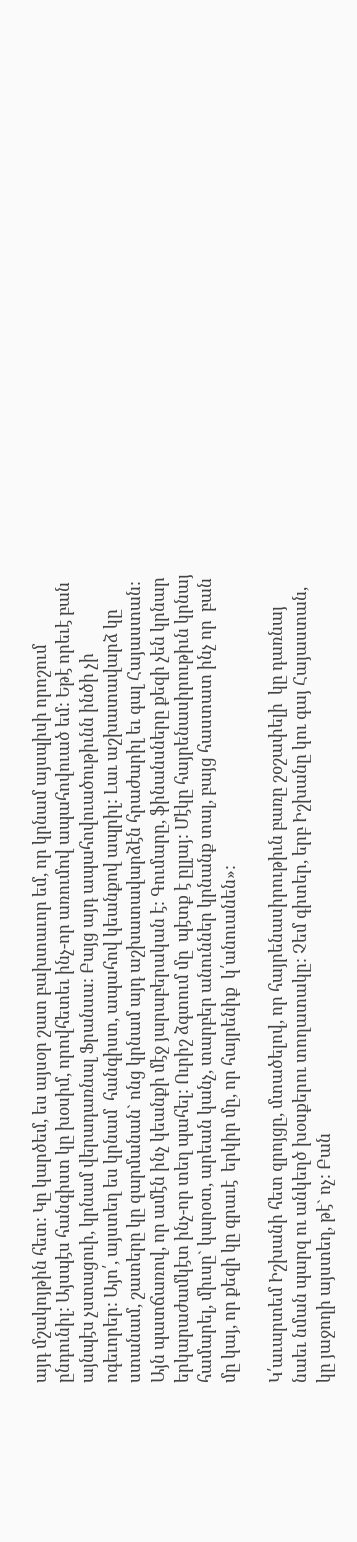այդ մշակոյթին հետ: Կը կարծեմ, ես այսօր շատ բախտաւոր եմ, որ կրնամ այսպիսի որոշում ընդունիլ: Այսպէս հանգիստ կը խօսիմ, որովհետեւ ինչ-որ առումով ապահովուած եմ: Եթէ որեւէ բան այնպէս չստացուի, կրնամ վերադառնալ Ֆրանսա: Բայց այդ ապահովուածութիւնն ինծի չի ոգեւորեր: Այո՛, այստեղ ես կրնամ  հանգիստ, ապահով կեանքով ապրիլ: Լաւ աշխատավարձ կը ստանամ, շատերը կը զարմանան` ոնց կրնամ այդ աշխատավարձէն հրաժարիլ եւ գալ Հայաստան: Այն պատճառով, որ ամէն ինչ կեանքի մէջ յարաբերական է: Գումարը, ֆինանսները քեզի չեն կրնար երկարաժամկէտ ինչ-որ տեղ պահել: Ուրիշ ձգտում մը  պէտք է ըլլայ: Մէկը հայրենասիրութիւն կրնայ համարել, միւսը` կարօտ, արեան կանչ, տարբեր անուններ կրնանք տալ, բայց հաստատ ինչ որ  բան մը կայ, որ քեզի կը գրաւէ  երկիր մը, որ հայրենիք  կ՛անուանեն»:

Կ՛աւարտեմ Իշխանի հետ զրոյցը, մտածելով, որ հայրենասիրութիւն բառը շօշափելի  կը դառնայ նաեւ նման պարզ ու անկեղծ խօսքերու տողատակը: Չեմ գիտեր, երբ Իշխանը կու գայ Հայաստան, կը յաջողի այստեղ, թէ` ոչ: Բան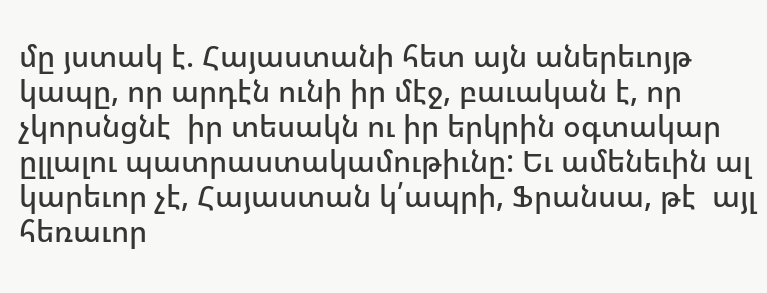մը յստակ է. Հայաստանի հետ այն աներեւոյթ կապը, որ արդէն ունի իր մէջ, բաւական է, որ չկորսնցնէ  իր տեսակն ու իր երկրին օգտակար ըլլալու պատրաստակամութիւնը: Եւ ամենեւին ալ կարեւոր չէ, Հայաստան կ՛ապրի, Ֆրանսա, թէ  այլ հեռաւոր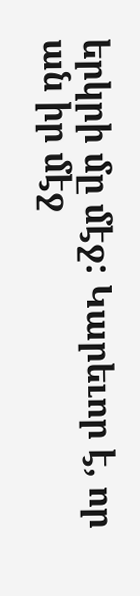երկրի մը մէջ: Կարեւոր է, որ ան իր մէջ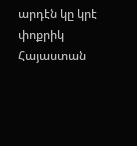արդէն կը կրէ  փոքրիկ Հայաստան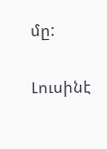մը:

Լուսինէ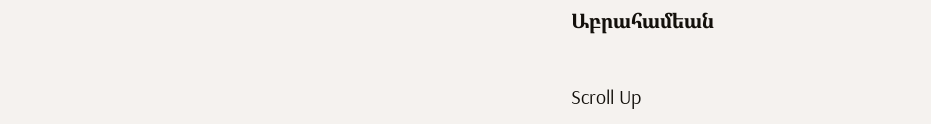Աբրահամեան

Scroll Up